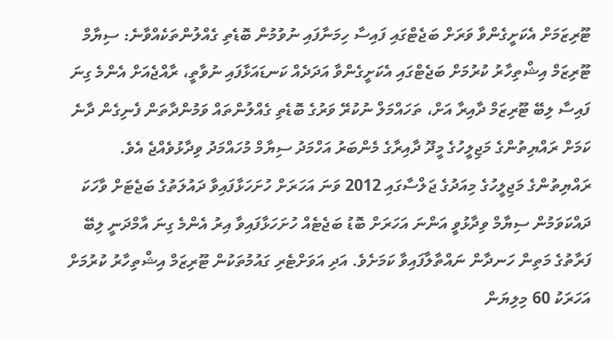ޓޫރިޒަމަށް އެކަށީގެންވާ ވަރަށް ބަޖެޓްގައި ފައިސާ ހިމަނާފައި ނުވުމުން ބޮޑެތި ގެއްލުންތަކެއްވާނެ: ސިޔާމް
ޓޫރިޒަމް އިޝްތިހާރު ކުރުމަށް ބަޖެޓްގައި އެކަށީގެންވާ އަދަދެއް ކަނޑައަޅާފައި ނުވާތީ، ރާއްޖެއަށް އެންމެ ގިނަ ފައިސާ ލިބޭ ޓޫރިޒަމް ދާއިރާ އަށް، ތަހައްމަލް ނުކުރޭ ވަރުގެ ބޮޑެތި ގެއްލުންތައް ވަމުންދާތަން ފެނިގެން ދާނެ ކަމަށް ރައްޔިތުންގެ މަޖިލީހުގެ މީދޫ ދާއިރާގެ މެންބަރު އަހްމަދު ސިޔާމް މުހައްމަދު ވިދާޅުވެއްޖެ އެވެ.
ރައްޔިތުންގެ މަޖިލީހުގެ މިއަދުގެ ޖަލްސާގައި 2012 ވަނަ އަހަރަށް ހުށަހަޅާފައިވާ ދައުލަތުގެ ބަޖެޓަށް ވާހަކަ ދައްކަވަމުން ސިޔާމް ވިދާޅުވީ އަންނަ އަހަރަށް ބޮޑު ބަޖެޓެއް ހުށަހަޅާފައިވާ އިރު އެންމެ ގިނަ އާމްދަނީ ލިބޭ ފަރާތުގެ މަތިން ހަނދާން ނައްތާލާފައިވާ ކަމަށެވެ. އަދި އަވަށްޓެރި ގައުމުތަކުން ޓޫރިޒަމް އިޝްތިހާރު ކުރުމަށް އަހަރަކު 60 މިލިޔަން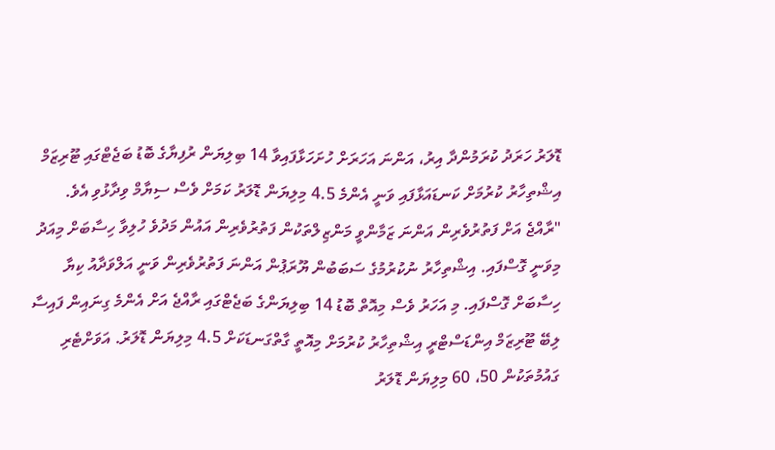ޑޮލަރު ހަރަދު ކުރަމުންދާ އިރު، އަންނަ އަހަރަށް ހުށަހަޅާފައިވާ 14 ބިލިޔަން ރުފިޔާގެ ބޮޑު ބަޖެޓްގައި ޓޫރިޒަމް އިޝްތިހާރު ކުރުމަށް ކަނޑައަޅާފައި ވަނީ އެންމެ 4.5 މިލިޔަން ޑޮލަރު ކަމަށް ވެސް ސިޔާމް ވިދާޅުވި އެވެ.
"ރާއްޖެ އަށް ފަތުރުވެރިން އަންނަ ޒަމާންވީ މަންޒިލްތަކުން ފަތުރުވެރިން އައުން މަދުވެ ހުލިވާ ހިސާބަށް މިއަދު މިވަނީ ގޮސްފައި. އިޝްތިހާރު ނުކުރުމުގެ ސަބަބުން ޔޫރަޕުން އަންނަ ފަތުރުވެރިން ވަނީ އަލްވަދާއު ކިޔާ ހިސާބަށް ގޮސްފައި. މި އަހަރު ވެސް މިއޮތް ބޮޑު 14 ބިލިޔަންގެ ބަޖެޓްގައި ރާއްޖެ އަށް އެންމެ ގިނައިން ފައިސާ ލިބޭ ޓޫރިޒަމް އިންޑަސްޓްރީ އިޝްތިހާރު ކުރުމަށް މިއޮތީ ގާތްގަނޑަކަށް 4.5 މިލިޔަން ޑޮލަރު. އަވަށްޓެރި ގައުމުތަކުން 50، 60 މިލިޔަން ޑޮލަރު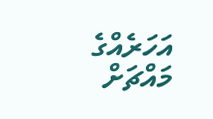އަހަރެއްގެ މައްޗަށް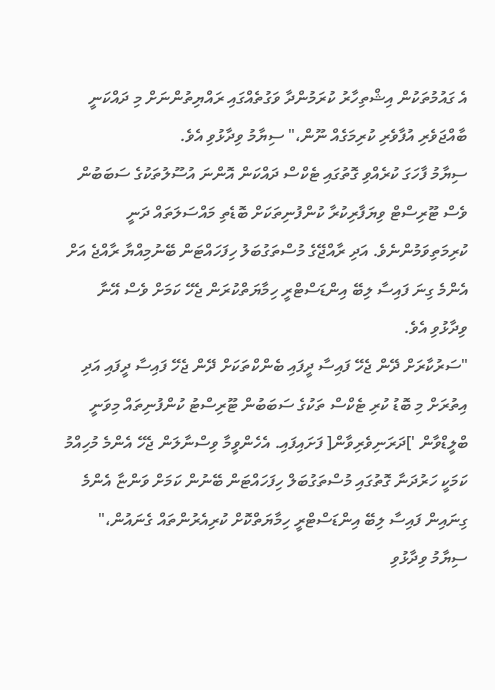އެ ގައުމުތަކުން އިޝްތިހާރު ކުރަމުންދާ ވަގުތެއްގައި ރައްޔިތުންނަށް މި ދައްކަނީ ބާއްޖަވެރި އުފާވެރި ކުރިމަގެއް ނޫން،" ސިޔާމު ވިދާޅުވި އެވެ.
ސިޔާމު ފާހަގަ ކުރެއްވި ގޮތުގައި ޓެކްސް ދައްކަން އޮންނަ އުސޫލުތަކުގެ ސަބަބުން ވެސް ޓޫރިސްޓް ވިޔަފާރިކުރާ ކުންފުނިތަކަށް ބޮޑެތި މައްސަލަތައް ދަނީ ކުރިމަތިވަމުންނެވެ. އަދި ރާއްޖޭގެ މުސްތަގުބަލު ހިފަހައްޓަން ބޭނުމިއްޔާ ރާއްޖެ އަށް އެންމެ ގިނަ ފައިސާ ލިބޭ އިންޑަސްޓްރީ ހިމާޔަތްކުރަން ޖެހޭ ކަމަށް ވެސް އޭނާ ވިދާޅުވި އެވެ.
"ސަރުކާރަށް ދޭން ޖެހޭ ފައިސާ ދީފައި ބެންކްތަކަށް ދޭން ޖެހޭ ފައިސާ ދީފައި އަދި އިތުރަށް މި ބޮޑު ކުރި ޓެކްސް ތަކުގެ ސަބަބުން ޓޫރިސްޓު ކުންފުނިތައް މިވަނީ ބްލީޑްވާން ']ދަރަނިވެރިވާން[ ފަށައިފައި. އެހެންވީމާ ވިސްނާލަން ޖެހޭ އެންމެ މުހިއްމު ކަމަކީ ހަރުދަނާ ގޮތުގައި މުސްތަގުބަލް ހިފަހައްޓަން ބޭނުން ކަމަށް ވަންޏާ އެންމެ ގިނައިން ފައިސާ ލިބޭ އިންޑަސްޓްރީ ހިމާޔަތްކޮށް ކުރިއެރުންތައް ގެނައުން،" ސިޔާމު ވިދާޅުވި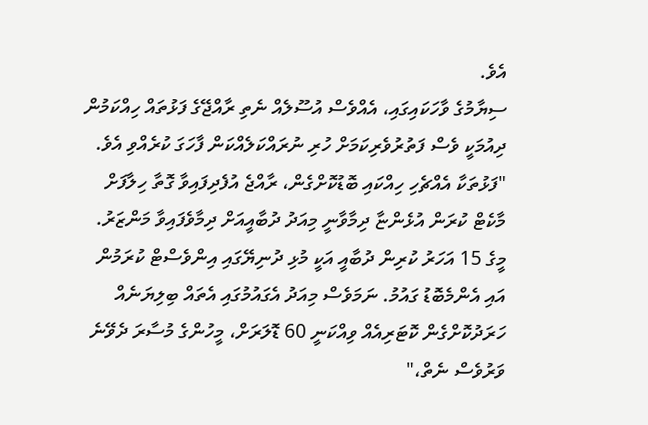އެވެ.
ސިޔާމުގެ ވާހަކައިގައި، އެއްވެސް އުސޫލެއް ނެތި ރާއްޖޭގެ ފަޅުތައް ހިއްކަމުން ދިއުމަކީ ވެސް ފަތުރުވެރިކަމަށް ހުރި ނުރައްކަލެއްކަން ފާހަގަ ކުރެއްވި އެވެ.
"ފަޅުތަކާ އެއްޗެހި ހިއްކައި ބޮޑުކޮށްގެން، ރާއްޖެ އުފެދިފައިވާ ގޮތާ ހިލާފަށް މާކެޓް ކުރަން އުޅެންޏާ ދިމާވާނީ މިއަދު ދުބާއީއަށް ދިމާވެފައިވާ މަންޒަރު. މީގެ 15 އަހަރު ކުރިން ދުބާއީ އަކީ މުޅި ދުނިޔޭގައި އިންވެސްޓް ކުރަމުން އައި އެންމެބޮޑު ގައުމު. ނަމަވެސް މިއަދު އެގައުމުގައި އެތައް ބިލިޔަނެއް ހަރަދުކޮށްގެން ކޮޓަރިއެއް ވިއްކަނީ 60 ޑޮލަރަށް، މީހުންގެ މުސާރަ ދެވޭނެ ވަރުވެސް ނެތް،"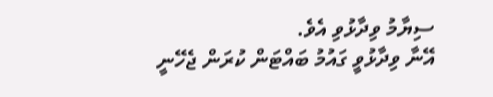ސިޔާމު ވިދާޅުވި އެވެ.
އޭނާ ވިދާޅުވީ ގައުމު ބައްޓަން ކުރަން ޖެހޭނީ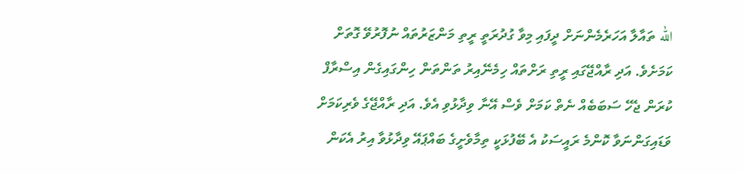الله ތައާލާ އަހަރެމެންނަށް ދީފައި މިވާ ގުދުރަތީ ރީތި މަންޒަރުތައް ނުފޮރުވޭ ގޮތަށް ކަމަށެވެ. އަދި ރާއްޖޭގައި ރީތި ރަށްތައް ހިމެނޭއިރު ތަންތަން ހިންގައިގެން އިސްރާފް ކުރަން ޖެހޭ ސަބަބެއް ނެތް ކަމަށް ވެސް އޭނާ ވިދާޅުވި އެވެ. އަދި ރާއްޖޭގެ ވެރިކަމަށް ވަޑައިގަންނަވާ ކޮންމެ ރައީސަކު އެ ބޭފުޅަކީ ތިމާވެށީގެ ބައްޕައޭ ވިދާޅުވާ އިރު އެކަން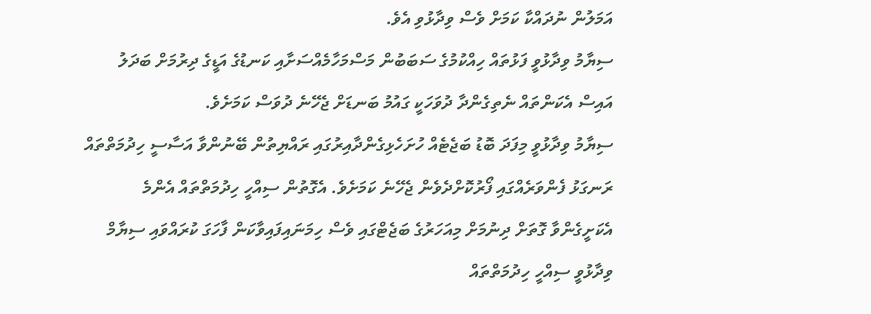އަމަލުން ނުދައްކާ ކަމަށް ވެސް ވިދާޅުވި އެވެ.
ސިޔާމު ވިދާޅުވީ ފަޅުތައް ހިއްކުމުގެ ސަބަބުން މަސްމަހާމެއްސަށާއި ކަނޑުގެ އަޑީގެ ދިރުމަށް ބަދަލު އައިސް އެކަންތައް ނެތިގެންދާ ދުވަހަކީ ގައުމު ބަނޑަށް ޖެހޭނެ ދުވަސް ކަމަށެވެ.
ސިޔާމު ވިދާޅުވީ މިފަދަ ބޮޑު ބަޖެޓެއް ހުށަހެޅިގެންދާއިރުގައި ރައްޔިތުން ބޭނުންވާ އަސާސީ ހިދުމަތްތައް ރަނގަޅު ފެންވަރެއްގައި ފޯރުކޮށްދެވެން ޖެހޭނެ ކަމަށެވެ. އެގޮތުން ސިއްހީ ހިދުމަތްތައް އެންމެ އެކަށީގެންވާ ގޮތަށް ދިނުމަށް މިއަހަރުގެ ބަޖެޓްގައި ވެސް ހިމަނައިފައިވާކަން ފާހަގަ ކުރައްވައި ސިޔާމް ވިދާޅުވީ ސިއްހީ ހިދުމަތްތައް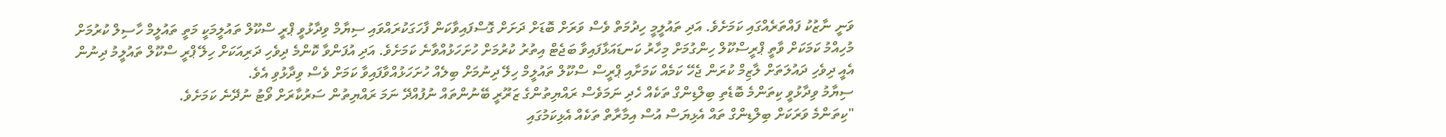ވަނީ ނާޒުކު ފައްތަރެއްގައި ކަމަށެވެ. އަދި ތައުލީމީ ހިދުމަތް ވެސް ވަރަށް ބޮޑަށް ދަށަށް ގޮސްފައިވާކަން ފާހަގަކުރައްވައި ސިޔާމް ވިދާޅުވީ ޕްރީ ސްކޫލް ތައުލީމަކީ މަތީ ތައުލީމް ހާސިލް ކުރުމަށް މުހިއްމު ކަމަކަށް ވާތީ ޕްރީސްކޫލް ހިންގުމަށް މިހާރު ކަނޑައަޅާފައިވާ ބަޖެޓް އިތުރު ކުރުމަށް ހުށަހަޅުއްވާނެ ކަމަށެވެ. އަދި އުފަންވާ ކޮންމެ ދިވެހި ދަރިއަކަށް ހިލޭ ޕްރީ ސްކޫލް ތައުލީމު ދިނުން އެއީ ދިވެހި ދައުލަތަށް ލާޒިމް ކުރަން ޖެހޭ ކަމެއް ކަމަށާއި ޕްރީސް ސްކޫލް ތައުލީމް ހިލޭ ދިނުމަށް ބިލެއް ހުށަހަޅުއްވާފައިވާ ކަމަށް ވެސް ވިދާޅުވި އެވެ.
ސިޔާމު ވިދާޅުވީ ކިތަންމެ ބޮޑެތި ބިލްޑިންގް ތަކެއް ހެދި ނަމަވެސް ރައްޔިތުންގެ ޒަރޫރީ ބޭނުންތައް ނުފުއްދޭ ނަމަ ރައްޔިތުން ސަރުކާރަށް ވޯޓު ނުދޭނެ ކަމަށެވެ.
"ކިތަންމެ ވަރަކަށް ބިލްޑިންގް ތައް އެޅިޔަސް އުސް އިމާރާތް ތަކެއް އެޅިކަމުގައި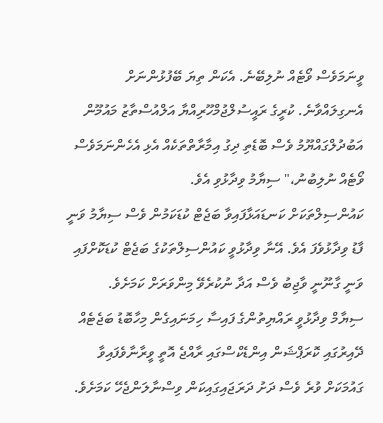ވީނަމަވެސް ވޯޓެއް ނުލިބޭނެ. އެކަން ތިޔަ ބޭފުޅުންނަށް އެނގިލައްވާނެ. ކުރީގެ ރައީސުލްޖުމްހޫރިއްޔާ އަލްއުސްތާޒު މައުމޫން އަބުދުލްގައްޔޫމު ވެސް ބޮޑެތި ދިގު އިމާރާތްތަކެއް އެޅި އެހެންނަމަވެސް ވޯޓެއް ނުލިބުނު،" ސިޔާމު ވިދާޅުވި އެވެ.
ކައުންސިލްތަކަށް ކަނޑައަޅާފައިވާ ބަޖެޓް ކުޑަކަމުން ވެސް ސިޔާމު ވަނީ ފާޑު ވިދާޅުވެފަ އެވެ. އޭނާ ވިދާޅުވީ ކައުންސިލްތަކުގެ ބަޖެޓް ކުޑަކޮށްފައި ވަނީ ގާނޫނީ ވާޖިބު ވެސް އަދާ ނުކުރެވޭ މިންވަރަށް ކަމަށެވެ.
ސިޔާމް ވިދާޅުވީ ރައްޔިތުންގެ ފައިސާ ހިމަނައިގެން މިހާބޮޑު ބަޖެޓެއް ދޭއިރުގައި ކޮރަޕްޝަން އިންޑެކްސްގައި ރާއްޖެ އޮތީ ވީރާނާވެފައިވާ ގައުމަކަށް ވުރެ ވެސް ދަށު ދަރަޖައިގައިކަން ވިސްނާލަންޖެހޭ ކަމަށެވެ.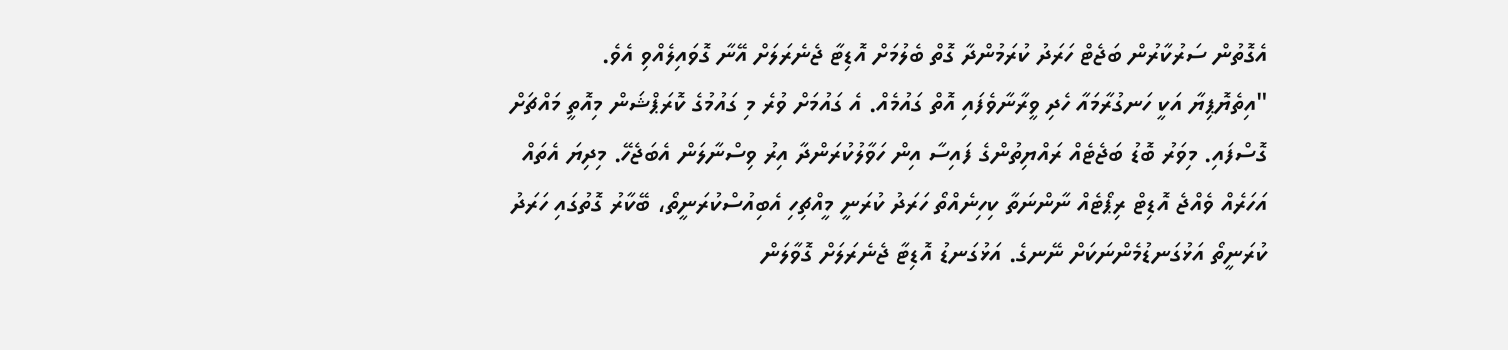އެގޮތުން ސަރުކާރުން ބަޖެޓް ހަރަދު ކުރަމުންދާ ގޮތް ބެލުމަށް އޮޑިޓާ ޖެނެރަލަށް އޭނާ ގޮވައިލެއްވި އެވެ.
"އިތެޔޮޕިޔާ އަކީ ހަނގުރާމައާ ހެދި ވީރާނާވެފައި އޮތް ގައުމެއް. އެ ގައުމަށް ވުރެ މި ގައުމުގެ ކޮރަޕްޝަން މިއޮތީ މައްޗަށް ގޮސްފައި. މިވަރު ބޮޑު ބަޖެޓެއް ރައްޔިތުންގެ ފައިސާ އިން ހަވާލުކުރަންދާ އިރު ވިސްނާލަން އެބަޖެހޭ. މިދިޔަ އެތައް އަހަރެއް ވެއްޖެ އޮޑިޓް ރިޕޯޓެއް ނާންނަތާ ކިހިނެއްތޯ ހަރަދު ކުރަނީ މީއްޗިހި އެބިއުސްކުރަނީތޯ، ބޭކާރު ގޮތުގައި ހަރަދު ކުރަނީތޯ އަޅުގަނޑުމެންނަކަށް ނޭނގެ. އަޅުގަނޑު އޮޑިޓާ ޖެނެރަލަށް ގޮވާލަން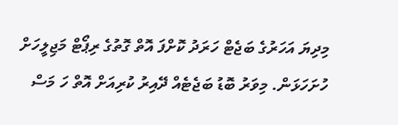މިދިޔަ އަހަރުގެ ބަޖެޓް ހަރަދު ކޮށްފަ އޮތް ގޮތުގެ ރިޕޯޓް މަޖިލީހަށް ހުށަހަޅަން. މިވަރު ބޮޑު ބަޖެޓެއް ދޭއިރު ކުރިއަށް އޮތް ހަ މަސް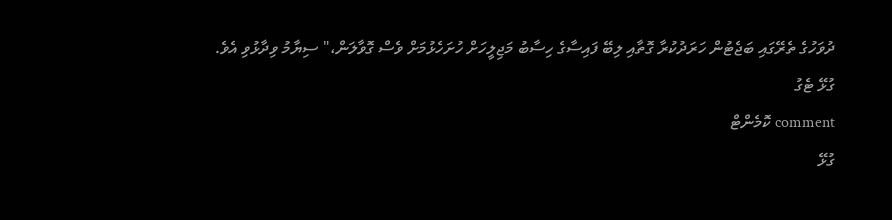ދުވަހުގެ ތެރޭގައި ބަޖެޓުން ހަރަދުކުރާ ގޮތާއި ލިބޭ ފައިސާގެ ހިސާބު މަޖިލީހަށް ހުށަހެޅުމަށް ވެސް ގޮވާލަން،" ސިޔާމު ވިދާޅުވި އެވެ.
ގުޅޭ ޓެގު
comment ކޮމެންޓް
ގުޅޭ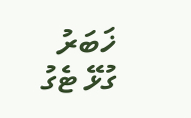ޚަބަރު
ގުޅޭ ޓެގު